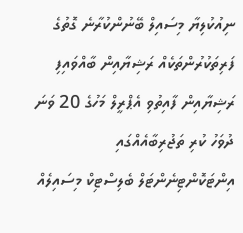ނިއުކުލިޔާ މިސައިލް ބޭނުންކުރާނެ ގޮތުގެ ފަރިތަކުރުންތަކެއް ރަޝިޔާއިން ބާއްވައިފި
ރަޝިޔާއިން ފާއިތުވި އެޕްރީލް މަހުގެ 20 ވަނަ ދުވަހު ކުރި ތަޖުރިބާއެއްގައި އިންޓަކޮންޓިނެންޓަލް ބެލިސްޓިކް މިސައިލެއް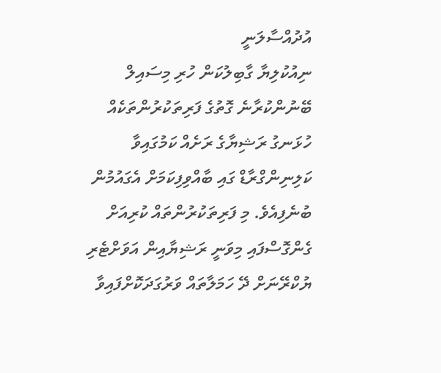އުދުއްސާލަނީ
ނިއުކުލިޔާ ގާބިލުކަން ހުރި މިސައިލް ބޭނުންކުރާނެ ގޮތުގެ ފަރިތަކުރުންތަކެއް ހުޅަނގު ރަޝިޔާގެ ރަށެއް ކަމުގައިވާ ކަލިނިންގްރާޑް ގައި ބާއްވިފިކަމަށް އެގައުމުން ބުނެފިއެވެ. މި ފަރިތަކުރުންތައް ކުރިއަށް ގެންގޮސްފައި މިވަނީ ރަޝިޔާއިން އަވަށްޓެރި ޔުކްރޭނަށް ދޭ ހަމަލާތައް ވަރުގަދަކޮށްފައިވާ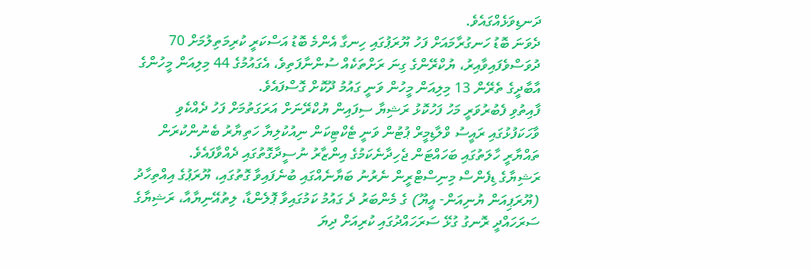ދަނޑިވަޅެއްގައެވެ.
ދެވަނަ ބޮޑު ހަނގުރާމައަށް ފަހު ޔޫރަޕުގައި ހިނގާ އެންމެ ބޮޑު އަސްކަރީ ކުރިމަތިލުމަށް 70 ދުވަސްވެފައިވާއިރު، ޔުކްރޭންގެ ގިނަ ރަށްތަކެއް ސުންނާފަތިވެ، އެގައުމުގެ 44 މިލިއަން މީހުންގެ އާބާދީގެ ތެރޭން 13 މިލިއަން މީހުން ވަނީ ގައުމު ދޫކޮށް ގޮސްފައެވެ.
ފާއިތުވި ފެބުރުވަރީ މަހު ފަހުކޮޅު ރަޝިޔާ ސިފައިން ޔުކްރޭނަށް އަރަގަތުމަށް ފަހު ދެއްކެވި ވާހަކަފުޅުގައި ރައީސު ވްލާޑިމީރް ޕުޓުން ވަނީ ޓެކްޓިކަން ނިއުކުލިޔާ ހަތިޔާރު ބެނުންކުރަން ތައްޔާރީ ހާލަތުގައި ބަހައްޓަން ޖެހިދާނެކަމުގެ އިންޒާރު ނުސީދާގޮތުގައި ދެއްވާފައެވެ.
ރަޝިޔާގެ ޑިފެންސް މިނިސްޓްރީން ނެރުނު ބަޔާނެއްގައި ބުނެފައިވާ ގޮތުގައި، ޔޫރަޕުގެ އިއްތިހާދު (ޔޫރަޕިއަން ޔުނިއަން- އީޔޫ) ގެ މެންބަރު ދެ ގައުމު ކަމުގައިވާ ޕޮލެންޑާ، ލިތުއޭނިޔާއާ، ރަޝިޔާގެ ސަރަހައްދީ ރޮނގު ގުޅޭ ސަރަހައްދުގައި ކުރިއަށް ދިޔަ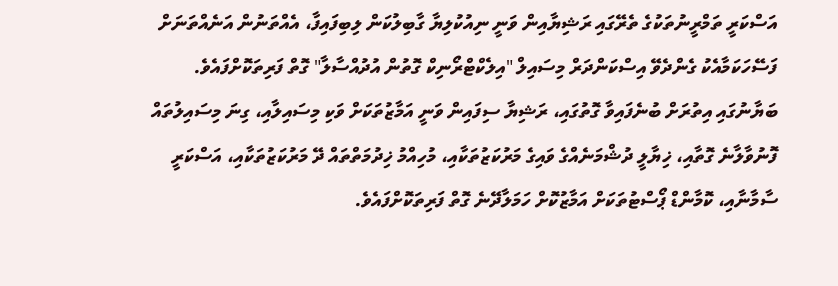އަސްކަރީ ތަމްރީނުތަކުގެ ތެރޭގައި ރަޝިޔާއިން ވަނީ ނިއުކުލިޔާ ގާބިލުކަން ލިބިފައިފާ، އެއްތަނުން އަނެއްތަނަށް ފަސޭހަކަމާއެކު ގެންދެވޭ އިސްކަންދަރް މިސައިލް "އިލެކްޓްރޯނިކް ގޮތުން އުދުއްސާލާ" ގޮތް ފަރިތަކޮށްފައެވެ.
ބަޔާނުގައި އިތުރަށް ބުނެފައިވާ ގޮތުގައި، ރަޝިޔާ ސިފައިން ވަނީ އަމާޒުތަކަށް ވަކި މިސައިލާއި، ގިނަ މިސައިލުތައް ފޮނުވާލާނެ ގޮތާއި، ޚިޔާލީ ދުޝްމަނެއްގެ ވައިގެ މަރުކަޒުތަކާއި، މުހިއްމު ޚިދުމަތްތައް ދޭ މަރުކަޒުތަކާއި، އަސްކަރީ ސާމާނާއި، ކޮމާންޑް ޕޯސްޓުތަކަށް އަމާޒުކޮށް ހަމަލާދޭނެ ގޮތް ފަރިތަކޮށްފައެވެ.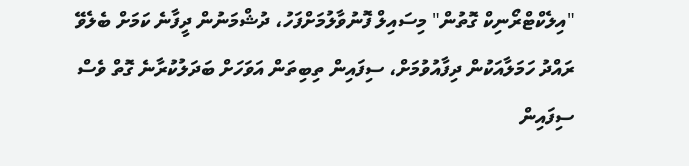"އިލެކްޓްރޯނިކް ގޮތުން" މިސައިލް ފޮނުވާލުމަށްފަހު، ދުޝްމަނުން ދީފާނެ ކަމަށް ބެލެވޭ ރައްދު ހަމަލާއަކުން ދިފާއުވުމަށް، ސިފައިން ތިބިތަން އަވަހަށް ބަދަލުކުރާނެ ގޮތް ވެސް ސިފައިން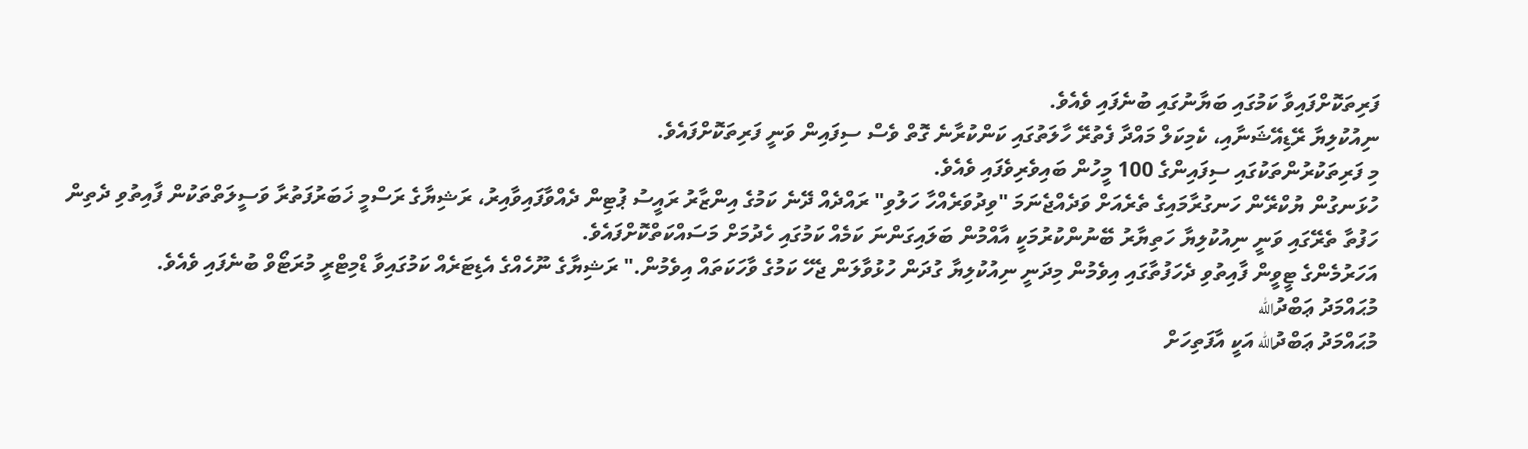ފަރިތަކޮށްފައިވާ ކަމުގައި ބަޔާނުގައި ބުނެފައި ވެއެވެ.
ނިއުކުލިޔާ ރޭޑިއޭޝަނާއި، ކެމިކަލް މައްދާ ފެތުރޭ ހާލަތުގައި ކަންކުރާނެ ގޮތް ވެސް ސިފައިން ވަނީ ފަރިތަކޮށްފައެވެ.
މި ފަރިތަކުރުންތަކުގައި ސިފައިންގެ 100 މީހުން ބައިވެރިވެފައި ވެއެވެ.
ހުޅަނގުން ޔުކްރޭން ހަނގުރާމައިގެ ތެރެއަށް ވަދެއްޖެނަމަ "ވިދުވަރެއްހާ ހަލުވި" ރައްދެއް ދޭނެ ކަމުގެ އިންޒާރު ރައީސު ޕުޓިން ދެއްވާފައިވާއިރު، ރަޝިޔާގެ ރަސްމީ ޚަބަރުފަތުރާ ވަސީލަތްތަކުން ފާއިތުވި ދެތިން ހަފުތާ ތެރޭގައި ވަނީ ނިއުކުލިޔާ ހަތިޔާރު ބޭނުންކުރުމަކީ އާއްމުން ބަލައިގަންނަ ކަމެއް ކަމުގައި ހެދުމަށް މަސައްކަތްކޮށްފައެވެ.
އަހަރުމެންގެ ޓީވީން ފާއިތުވި ދެހަފުތާގައި އިވެމުން މިދަނީ ނިއުކުލިޔާ ގުދަން ހުޅުވާލަން ޖެހޭ ކަމުގެ ވާހަކަތައް އިވެމުން." ރަޝިޔާގެ ނޫހެއްގެ އެޑިޓަރެއް ކަމުގައިވާ ޑްމިޓްރީ މުރަޓޯވް ބުނެފައި ވެއެވެ.
މުޙައްމަދު ޢަބްދުالله
މުޙައްމަދު ޢަބްދުالله އަކީ އާފަތިހަށް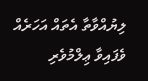ލިޔުއްވާތާ އެތައް އަހަރެއް ވެފައިވާ ޢިލްމުވެރި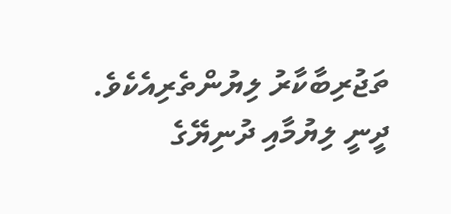ތަޖުރިބާކާރު ލިޔުންތެރިއެކެވެ. ދީނީ ލިޔުމާއި ދުނިޔޭގެ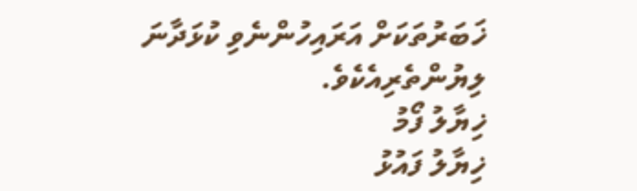ޚަބަރުތަކަށް އަރައިހުންނެވި ކުޅަދާނަ ލިޔުންތެރިއެކެވެ.
ޚިޔާލު ފޯމު
ޚިޔާލު ފައުޅު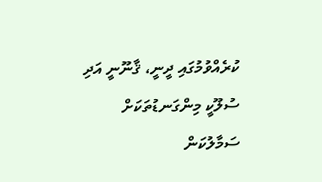ކުރެއްވުމުގައި ދީނީ، ޤާނޫނީ އަދި ސުލޫކީ މިންގަނޑުތަކަށް ސަމާލުކަން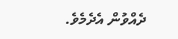ދެއްވުން އެދެމެވެ.